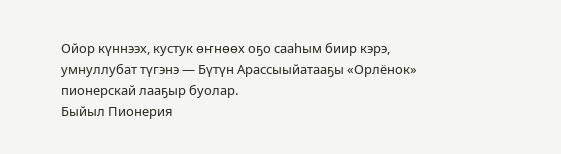Ойор күннээх, кустук өҥнөөх оҕо сааһым биир кэрэ, умнуллубат түгэнэ — Бүтүн Арассыыйатааҕы «Орлёнок» пионерскай лааҕыр буолар.
Быйыл Пионерия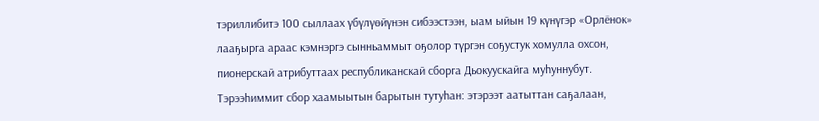тэриллибитэ 100 сыллаах үбүлүөйүнэн сибээстээн, ыам ыйын 19 күнүгэр «Орлёнок» лааҕырга араас кэмнэргэ сынньаммыт оҕолор түргэн соҕустук хомулла охсон, пионерскай атрибуттаах республиканскай сборга Дьокуускайга муһуннубут. Тэрээһиммит сбор хаамыытын барытын тутуһан: этэрээт аатыттан саҕалаан,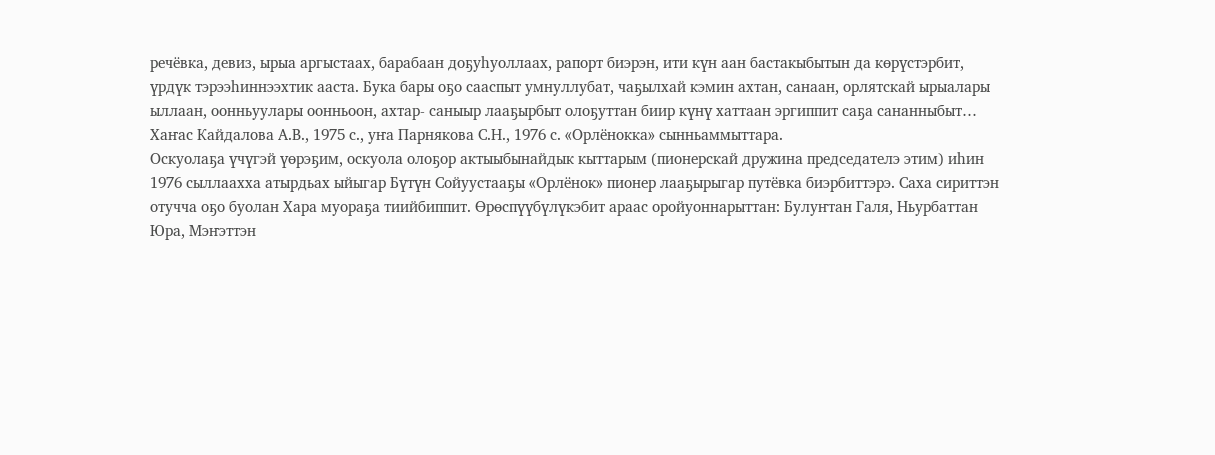речёвка, девиз, ырыа аргыстаах, барабаан доҕуһуоллаах, рапорт биэрэн, ити күн аан бастакыбытын да көрүстэрбит, үрдүк тэрээһиннээхтик ааста. Бука бары оҕо сааспыт умнуллубат, чаҕылхай кэмин ахтан, санаан, орлятскай ырыалары ыллаан, оонньуулары оонньоон, ахтар- саныыр лааҕырбыт олоҕуттан биир күнү хаттаан эргиппит саҕа сананныбыт…
Хаҥас Кайдалова А.В., 1975 с., уҥа Парнякова С.Н., 1976 с. «Орлёнокка» сынньаммыттара.
Оскуолаҕа үчүгэй үөрэҕим, оскуола олоҕор актыыбынайдык кыттарым (пионерскай дружина председателэ этим) иһин 1976 сыллаахха атырдьах ыйыгар Бүтүн Сойуустааҕы «Орлёнок» пионер лааҕырыгар путёвка биэрбиттэрэ. Саха сириттэн отучча оҕо буолан Хара муораҕа тиийбиппит. Өрөспүүбүлүкэбит араас оройуоннарыттан: Булуҥтан Галя, Ньурбаттан Юра, Мэҥэттэн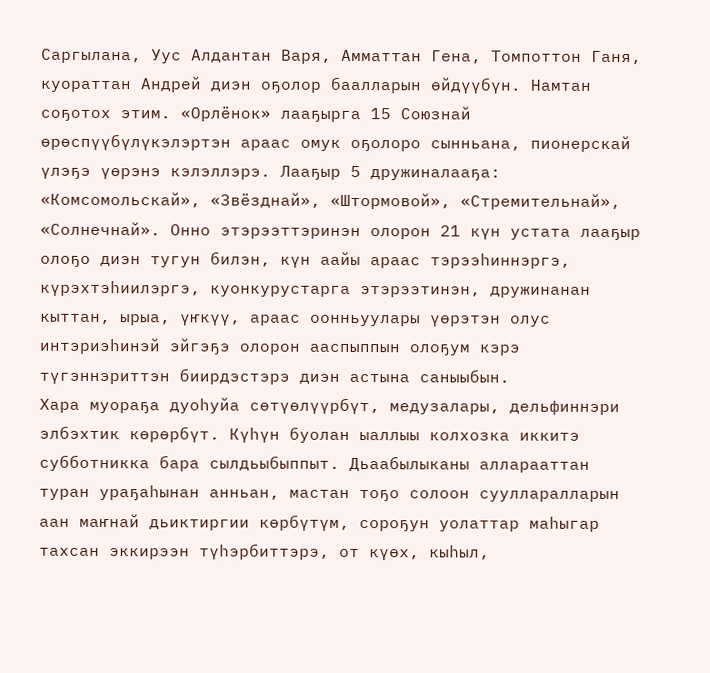Саргылана, Уус Алдантан Варя, Амматтан Гена, Томпоттон Ганя, куораттан Андрей диэн оҕолор баалларын өйдүүбүн. Намтан соҕотох этим. «Орлёнок» лааҕырга 15 Союзнай өрөспүүбүлүкэлэртэн араас омук оҕолоро сынньана, пионерскай үлэҕэ үөрэнэ кэлэллэрэ. Лааҕыр 5 дружиналааҕа: «Комсомольскай», «Звёзднай», «Штормовой», «Стремительнай», «Солнечнай». Онно этэрээттэринэн олорон 21 күн устата лааҕыр олоҕо диэн тугун билэн, күн аайы араас тэрээһиннэргэ, күрэхтэһиилэргэ, куонкурустарга этэрээтинэн, дружинанан кыттан, ырыа, үҥкүү, араас оонньуулары үөрэтэн олус интэриэһинэй эйгэҕэ олорон ааспыппын олоҕум кэрэ түгэннэриттэн биирдэстэрэ диэн астына саныыбын.
Хара муораҕа дуоһуйа сөтүөлүүрбүт, медузалары, дельфиннэри элбэхтик көрөрбүт. Күһүн буолан ыаллыы колхозка иккитэ субботникка бара сылдьыбыппыт. Дьаабылыканы алларааттан туран ураҕаһынан анньан, мастан тоҕо солоон суулларалларын аан маҥнай дьиктиргии көрбүтүм, сороҕун уолаттар маһыгар тахсан эккирээн түһэрбиттэрэ, от күөх, кыһыл,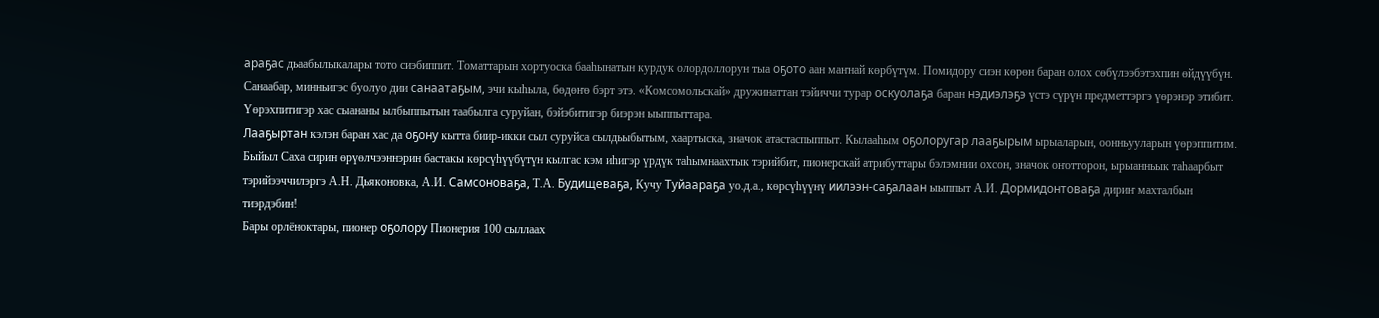араҕас дьаабылыкалары тото сиэбиппит. Томаттарын хортуоска бааһынатын курдук олордоллорун тыа оҕото аан маҥнай көрбүтүм. Помидору сиэн көрөн баран олох сөбүлээбэтэхпин өйдүүбүн. Санаабар, минньигэс буолуо дии санаатаҕым, эчи кыһыла, бөдөҥө бэрт этэ. «Комсомольскай» дружинаттан тэйиччи турар оскуолаҕа баран нэдиэлэҕэ үстэ сүрүн предметтэргэ үөрэнэр этибит. Үөрэхпитигэр хас сыананы ылбыппытын таабылга суруйан, бэйэбитигэр биэрэн ыыппыттара.
Лааҕыртан кэлэн баран хас да оҕону кытта биир-икки сыл суруйса сылдьыбытым, хаартыска, значок атастаспыппыт. Кылааһым оҕолоругар лааҕырым ырыаларын, оонньууларын үөрэппитим.
Быйыл Саха сирин өрүөлчээннэрин бастакы көрсүһүүбүтүн кылгас кэм иһигэр үрдүк таһымнаахтык тэрийбит, пионерскай атрибуттары бэлэмнии охсон, значок оҥотторон, ырыанньык таһаарбыт тэрийээччилэргэ А.Н. Дьяконовка, А.И. Самсоноваҕа, Т.А. Будищеваҕа, Кучу Туйаараҕа уо.д.а., көрсүһүүнү иилээн-саҕалаан ыыппыт А.И. Дормидонтоваҕа дириҥ махталбын тиэрдэбин!
Бары орлёноктары, пионер оҕолору Пионерия 100 сыллаах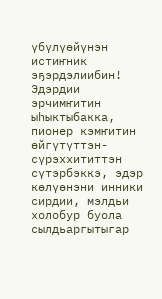үбүлүөйүнэн истиҥник эҕэрдэлиибин!
Эдэрдии эрчимҥитин ыһыктыбакка, пионер кэмҥитин өйгүтүттэн-сүрэххититтэн сүтэрбэккэ, эдэр көлүөнэни инники сирдии, мэлдьи холобур буола сылдьаргытыгар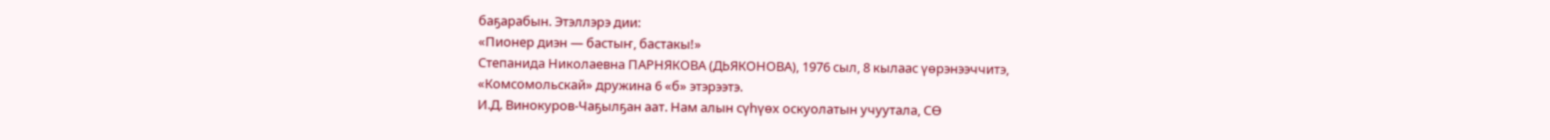баҕарабын. Этэллэрэ дии:
«Пионер диэн — бастыҥ, бастакы!»
Степанида Николаевна ПАРНЯКОВА (ДЬЯКОНОВА), 1976 сыл, 8 кылаас үөрэнээччитэ,
«Комсомольскай» дружина 6 «б» этэрээтэ.
И.Д. Винокуров-Чаҕылҕан аат. Нам алын сүһүөх оскуолатын учуутала, СӨ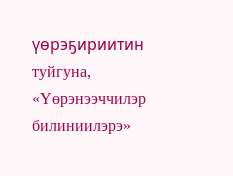үөрэҕириитин туйгуна, «Үөрэнээччилэр билиниилэрэ»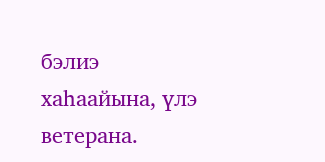бэлиэ хаһаайына, үлэ ветерана.